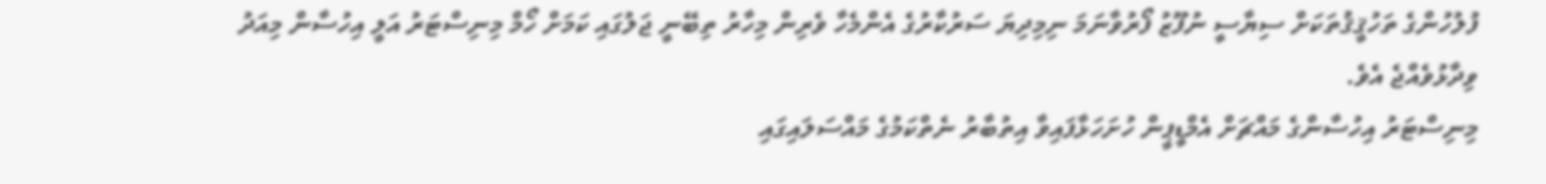ފުލުހުންގެ ތަހުޤީޤުތަކަށް ސިޔާސީ ނުފޫޒު ފޯރުވާނަމަ ނިމިދިޔަ ސަރުކާރުގެ އެންމެހާ ވެރިން މިހާރު ތިބޭނީ ޖަލުގައި ކަމަށް ހޯމް މިނިސްޓަރު އަލީ އިހުސާން މިއަދު ވިދާޅުވެއްޖެ އެވެ.
މިނިސްޓަރު އިހުސާންގެ މައްޗަށް އެމްޑީޕީން ހުށަހަޅާފައިވާ އިތުބާރު ނެތްކަމުގެ މައްސަލައިގައި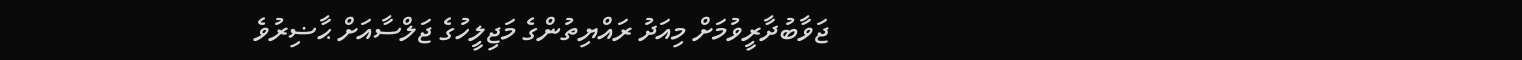ޖަވާބުދާރީވުމަށް މިއަދު ރައްޔިތުންގެ މަޖިލީހުގެ ޖަލްސާއަށް ޙާޟިރުވެ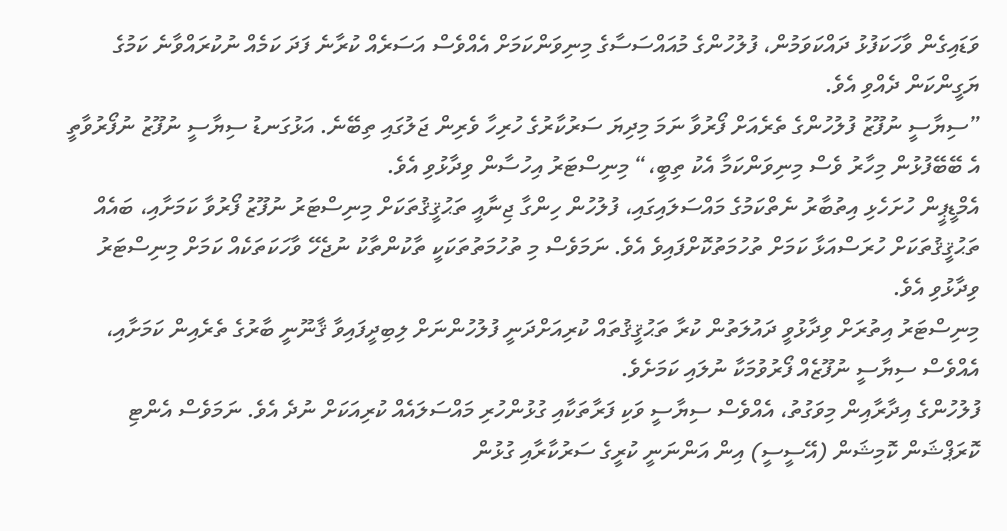ވަޑައިގެން ވާހަކަފުޅު ދައްކަވަމުން، ފުލުހުންގެ މުއައްސަސާގެ މިނިވަންކަމަށް އެއްވެސް އަސަރެއް ކުރާނެ ފަދަ ކަމެއް ނުކުރައްވާނެ ކަމުގެ ޔަގީންކަން ދެއްވި އެވެ.
”ސިޔާސީ ނުފޫޒު ފުލުހުންގެ ތެރެއަށް ފޯރުވާ ނަމަ މިދިޔަ ސަރުކާރުގެ ހުރިހާ ވެރިން ޖަލުގައި ތިބޭނެ. އަޅުގަނޑު ސިޔާސީ ނުފޫޒު ނުފޯރުވާތީ އެ ބޭބޭފުޅުން މިހާރު ވެސް މިނިވަންކަމާ އެކު ތިބީ،“ މިނިސްޓަރު އިހުސާން ވިދާޅުވި އެވެ.
އެމްޑީޕީން ހުށަހެޅި އިތުބާރު ނެތްކަމުގެ މައްސަލައިގައި، ފުލުހުން ހިންގާ ޖިނާއީ ތަޙުޤީޤުތަކަށް މިނިސްޓަރު ނުފޫޒު ފޯރުވާ ކަމަށާއި، ބައެއް ތަޙުޤީޤުތަކަށް ހުރަސްއަޅާ ކަމަށް ތުހުމަތުކޮށްފައިވެ އެވެ. ނަމަވެސް މި ތުހުމަތުތަކަކީ ތާކުންތާކު ނުޖެހޭ ވާހަކަތަކެއް ކަމަށް މިނިސްޓަރު ވިދާޅުވި އެވެ.
މިނިސްޓަރު އިތުރަށް ވިދާޅުވީ ދައުލަތުން ކުރާ ތަޙުޤީޤުތައް ކުރިއަށްދަނީ ފުލުހުންނަށް ލިބިދީފައިވާ ޤާނޫނީ ބާރުގެ ތެރެއިން ކަމަށާއި، އެއްވެސް ސިޔާސީ ނުފޫޒެއް ފޯރުވުމަކާ ނުލައި ކަމަށެވެ.
ފުލުހުންގެ އިދާރާއިން މިވަގުތު، އެއްވެސް ސިޔާސީ ވަކި ފަރާތަކާއި ގުޅުންހުރި މައްސަލައެއް ކުރިއަކަށް ނުދެ އެވެ. ނަމަވެސް އެންޓި ކޮރަޕްޝަން ކޮމިޝަން (އޭސީސީ) އިން އަންނަނީ ކުރީގެ ސަރުކާރާއި ގުޅުން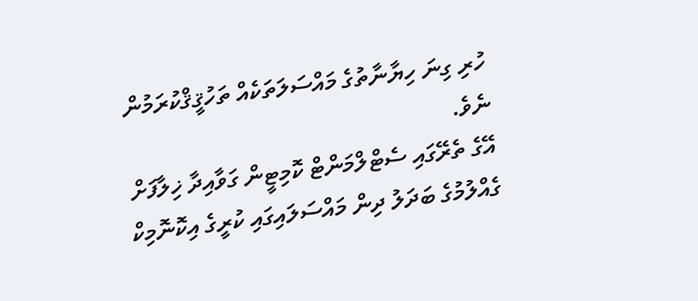ހުރި ގިނަ ހިޔާނާތުގެ މައްސަލަތަކެއް ތަހުޤީޤްކުރަމުން ނެވެ.
އޭގެ ތެރޭގައި ސެޓްލްމަންޓް ކޮމިޓީން ގަވާއިދާ ޚިލާފަށް ގެއްލުމުގެ ބަދަލު ދިން މައްސަލައިގައި ކުރީގެ އިކޮނޮމިކް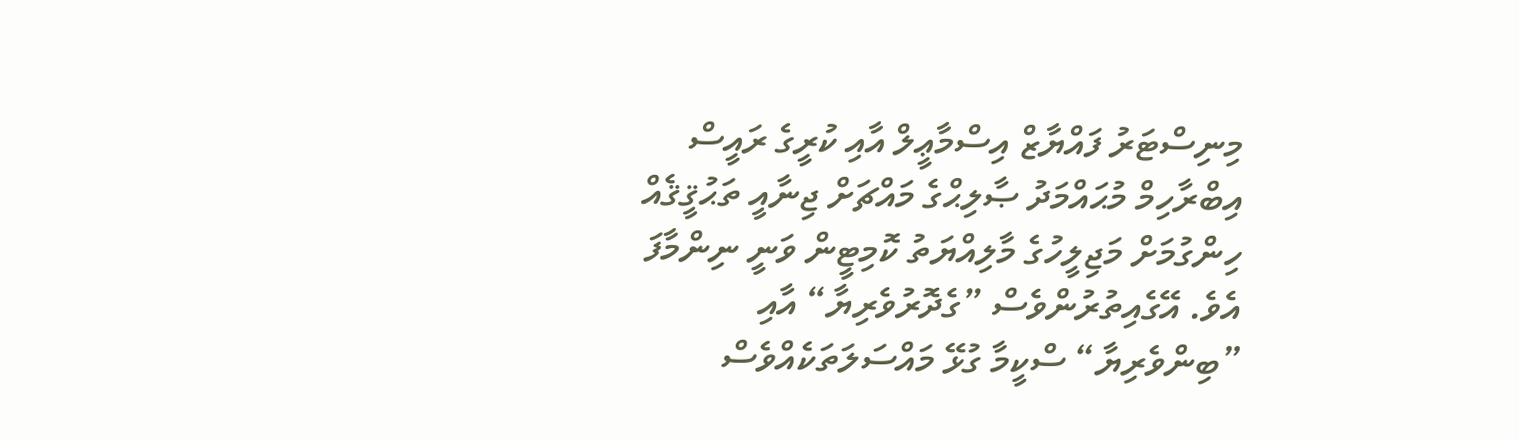މިނިސްޓަރު ފައްޔާޒް އިސްމާޢީލް އާއި ކުރީގެ ރައީސް އިބްރާހިމް މުޙައްމަދު ޞާލިޙްގެ މައްޗަށް ޖިނާއީ ތަޙުޤީޤެއް ހިންގުމަށް މަޖިލީހުގެ މާލިއްޔަތު ކޮމިޓީން ވަނީ ނިންމާފަ އެވެ. އޭގެއިތުރުންވެސް ”ގެދޮރުވެރިޔާ“ އާއި ”ބިންވެރިޔާ“ ސްކީމާ ގުޅޭ މައްސަލަތަކެއްވެސް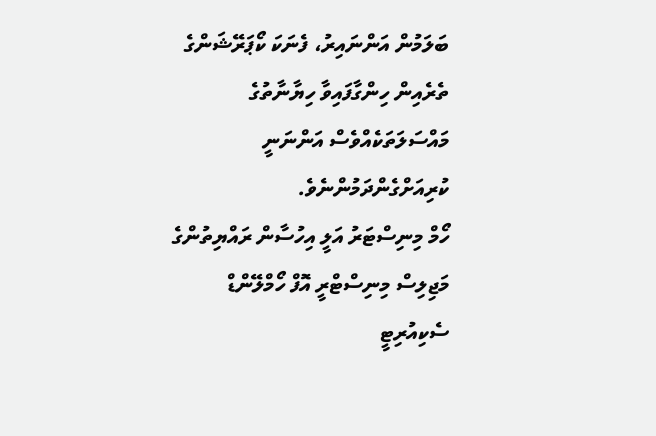ބަލަމުން އަންނައިރު، ފެނަކަ ކޯޕަރޭޝަންގެ ތެރެއިން ހިންގާފައިވާ ހިޔާނާތުގެ މައްސަލަތަކެއްވެސް އަންނަނީ ކުރިއަށްގެންދަމުންނެވެ.
ހޯމް މިނިސްޓަރު އަލީ އިހުސާން ރައްޔިތުންގެ މަޖިލިސް މިނިސްޓްރީ އޮފް ހޯމްލޭންޑް ސެކިއުރިޓީ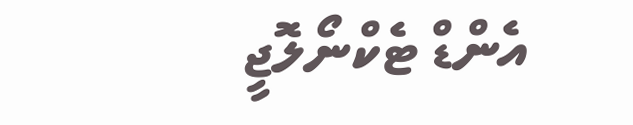އެންޑް ޓެކްނޯލޮޖީ